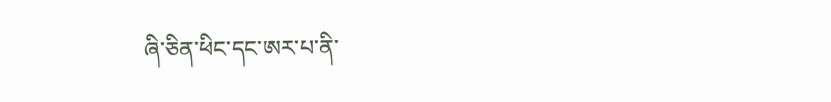ཞི་ཅིན་ཕིང་དང་ཨར་པ་ནི་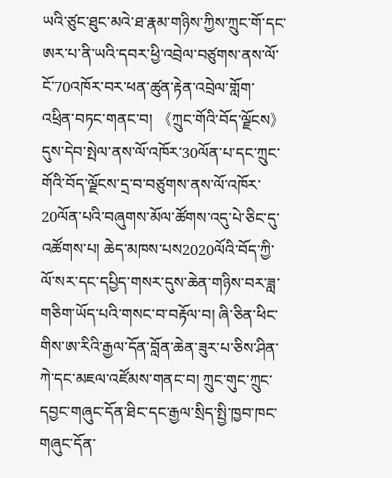ཡའི་ཙུང་ཐུང་མའེ་ཐ་རྣམ་གཉིས་ཀྱིས་ཀྲུང་གོ་དང་ཨར་པ་ནི་ཡའི་དབར་ཕྱི་འབྲེལ་བཙུགས་ནས་ལོ་ངོ་70འཁོར་བར་ཕན་ཚུན་རྟེན་འབྲེལ་གློག་འཕྲིན་བཏང་གནང་བ། 《ཀྲུང་གོའི་བོད་ལྗོངས》དུས་དེབ་སྤེལ་ནས་ལོ་འཁོར་30ལོན་པ་དང་ཀྲུང་གོའི་བོད་ལྗོངས་དྲ་བ་བཙུགས་ནས་ལོ་འཁོར་20ལོན་པའི་བཞུགས་མོལ་ཚོགས་འདུ་པེ་ཅིང་དུ་འཚོགས་པ། ཆེད་མཁས་པས2020ལོའི་བོད་ཀྱི་ལོ་སར་དང་དཔྱིད་གསར་དུས་ཆེན་གཉིས་བར་ཟླ་གཅིག་ཡོད་པའི་གསང་བ་བརྟོལ་བ། ཞི་ཅིན་ཕིང་གིས་ཨ་རིའི་རྒྱལ་དོན་བློན་ཆེན་ཟུར་པ་ཅིས་ཤིན་ཀེ་དང་མཇལ་འཛོམས་གནང་བ། ཀྲུང་གུང་ཀྲུང་དབྱང་གཞུང་དོན་ཐིང་དང་རྒྱལ་སྲིད་སྤྱི་ཁྱབ་ཁང་གཞུང་དོན་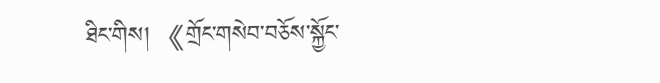ཐིང་གིས། 《གྲོང་གསེབ་བཅོས་སྐྱོང་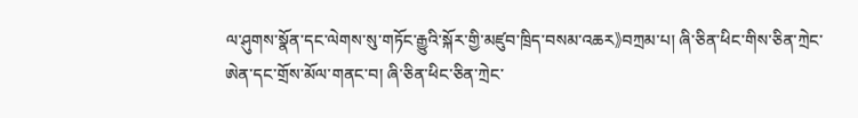ལ་ཤུགས་སྣོན་དང་ལེགས་སུ་གཏོང་རྒྱུའི་སྐོར་གྱི་མཛུབ་ཁྲིད་བསམ་འཆར》བཀྲམ་པ། ཞི་ཅིན་ཕིང་གིས་ཅིན་ཀྲེང་ཨེན་དང་གྲོས་མོལ་གནང་བ། ཞི་ཅིན་ཕིང་ཅིན་ཀྲེང་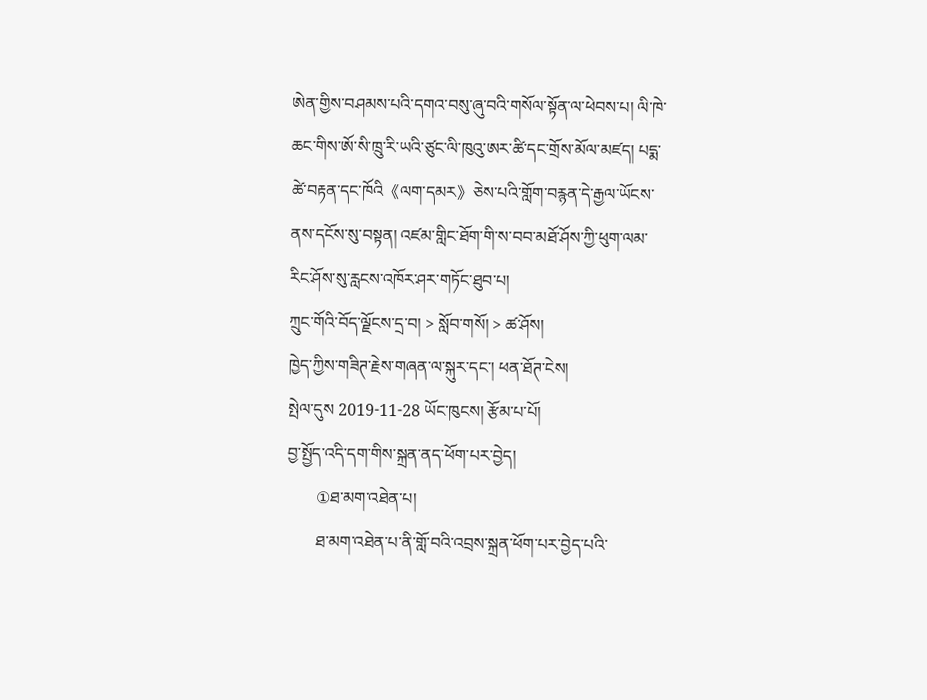ཨེན་གྱིས་བཤམས་པའི་དགའ་བསུ་ཞུ་བའི་གསོལ་སྟོན་ལ་ཕེབས་པ། ལི་ཁེ་ཆང་གིས་ཨོ་སི་ཁྲུ་རི་ཡའི་ཙུང་ལི་ཁུའུ་ཨར་ཚི་དང་གྲོས་མོལ་མཛད། པདྨ་ཚེ་བརྟན་དང་ཁོའི《ལག་དམར》ཅེས་པའི་གློག་བརྙན་དེ་རྒྱལ་ཡོངས་ནས་དངོས་སུ་བསྟན། འཛམ་གླིང་ཐོག་གི་ས་བབ་མཐོ་ཤོས་ཀྱི་ཕུག་ལམ་རིང་ཤོས་སུ་རླངས་འཁོར་ཤར་གཏོང་ཐུབ་པ།
ཀྲུང་གོའི་བོད་ལྗོངས་དྲ་བ། > སློབ་གསོ། > ཚ་ཤོས།
ཁྱེད་ཀྱིས་གཟིཊ་རྗེས་གཞན་ལ་སྐུར་དང་། ཕན་ཐོཊ་ངེས།
སྤེལ་དུས 2019-11-28 ཡོང་ཁུངས། རྩོམ་པ་པོ།
བྱ་སྤྱོད་འདི་དག་གིས་སྐྲན་ནད་ཕོག་པར་བྱེད།
       ①ཐ་མག་འཐེན་པ།
       ཐ་མག་འཐེན་པ་ནི་གློ་བའི་འབྲས་སྐྲན་ཕོག་པར་བྱེད་པའི་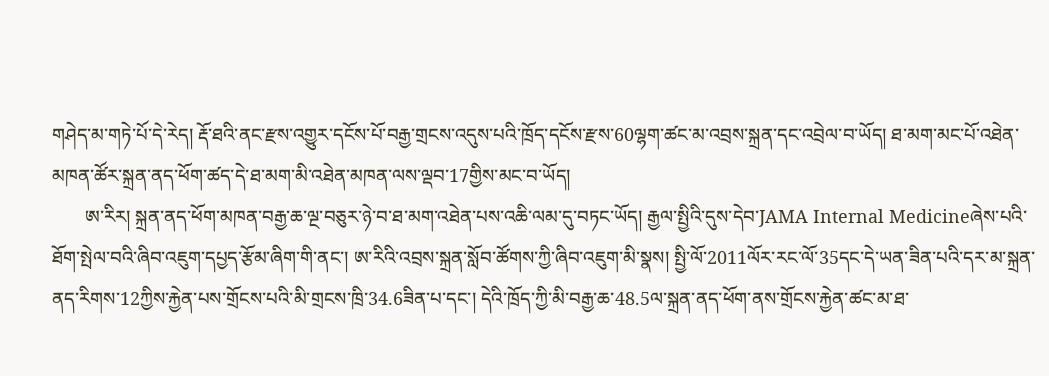གཤེད་མ་གཏེ་པོ་དེ་རེད། རྡོ་ཐའི་ནང་རྫས་འགྱུར་དངོས་པོ་བརྒྱ་གྲངས་འདུས་པའི་ཁྲོད་དངོས་རྫས་60ལྷག་ཚང་མ་འབྲས་སྐྲན་དང་འབྲེལ་བ་ཡོད། ཐ་མག་མང་པོ་འཐེན་མཁན་ཚོར་སྐྲན་ནད་ཕོག་ཚད་དེ་ཐ་མག་མི་འཐེན་མཁན་ལས་ལྡབ་17གྱིས་མང་བ་ཡོད།
       ཨ་རིར། སྐྲན་ནད་ཕོག་མཁན་བརྒྱ་ཆ་ལྔ་བཅུར་ཉེ་བ་ཐ་མག་འཐེན་པས་འཆི་ལམ་དུ་བཏང་ཡོད། རྒྱལ་སྤྱིའི་དུས་དེབ་JAMA Internal Medicineཞེས་པའི་ཐོག་སྤེལ་བའི་ཞིབ་འཇུག་དཔྱད་རྩོམ་ཞིག་གི་ནང་། ཨ་རིའི་འབྲས་སྐྲན་སློབ་ཚོགས་ཀྱི་ཞིབ་འཇུག་མི་སྣས། སྤྱི་ལོ་2011ལོར་རང་ལོ་35དང་དེ་ཡན་ཟིན་པའི་དར་མ་སྐྲན་ནད་རིགས་12ཀྱིས་རྐྱེན་པས་གྲོངས་པའི་མི་གྲངས་ཁྲི་34.6ཟིན་པ་དང་། དེའི་ཁྲོད་ཀྱི་མི་བརྒྱ་ཆ་48.5ལ་སྐྲན་ནད་ཕོག་ནས་གྲོངས་རྐྱེན་ཚང་མ་ཐ་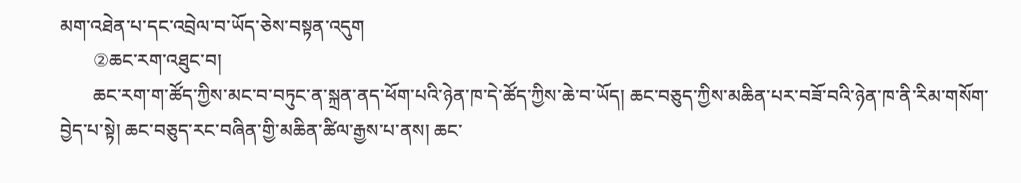མག་འཐེན་པ་དང་འབྲེལ་བ་ཡོད་ཅེས་བསྟན་འདུག
       ②ཆང་རག་འཐུང་བ།
       ཆང་རག་ག་ཚོད་ཀྱིས་མང་བ་བཏུང་ན་སྐྲན་ནད་ཕོག་པའི་ཉེན་ཁ་དེ་ཚོད་ཀྱིས་ཆེ་བ་ཡོད། ཆང་བཅུད་ཀྱིས་མཆིན་པར་བཟོ་བའི་ཉེན་ཁ་ནི་རིམ་གསོག་བྱེད་པ་སྟེ། ཆང་བཅུད་རང་བཞིན་གྱི་མཆིན་ཚིལ་རྒྱས་པ་ནས། ཆང་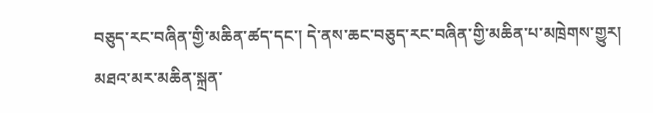བཅུད་རང་བཞིན་གྱི་མཆིན་ཚད་དང་། དེ་ནས་ཆང་བཅུད་རང་བཞིན་གྱི་མཆིན་པ་མཁྲེགས་གྱུར། མཐའ་མར་མཆིན་སྐྲན་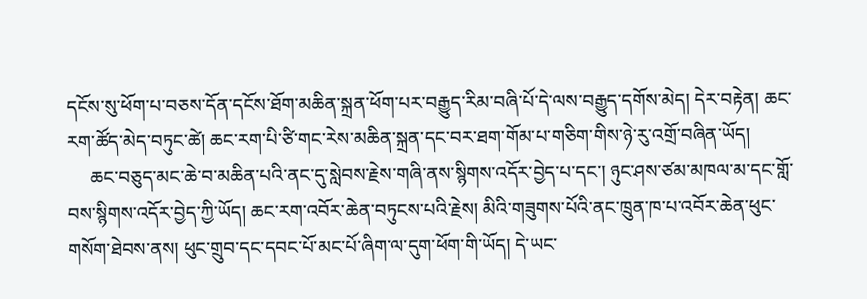དངོས་སུ་ཕོག་པ་བཅས་དོན་དངོས་ཐོག་མཆིན་སྐྲན་ཕོག་པར་བརྒྱུད་རིམ་བཞི་པོ་དེ་ལས་བརྒྱུད་དགོས་མེད། དེར་བརྟེན། ཆང་རག་ཚོད་མེད་བཏུང་ཚེ། ཆང་རག་པི་ཙི་གང་རེས་མཆིན་སྐྲན་དང་བར་ཐག་གོམ་པ་གཅིག་གིས་ཉེ་རུ་འགྲོ་བཞིན་ཡོད།
     ཆང་བཅུད་མང་ཆེ་བ་མཆིན་པའི་ནང་དུ་སླེབས་རྗེས་གཞི་ནས་སྙིགས་འདོར་བྱེད་པ་དང་། ཉུང་ཤས་ཙམ་མཁལ་མ་དང་གློ་བས་སྙིགས་འདོར་བྱེད་ཀྱི་ཡོད། ཆང་རག་འབོར་ཆེན་བཏུངས་པའི་རྗེས། མིའི་གཟུགས་པོའི་ནང་ཁྲུན་ཁ་པ་འབོར་ཆེན་ཕུང་གསོག་ཐེབས་ནས། ཕུང་གྲུབ་དང་དབང་པོ་མང་པོ་ཞིག་ལ་དུག་ཕོག་གི་ཡོད། དེ་ཡང་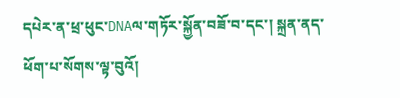དཔེར་ན་ཕྲ་ཕུང་DNAལ་གཏོར་སྐྱོན་བཟོ་བ་དང་། སྐྲན་ནད་ཕོག་པ་སོགས་ལྟ་བུའོ།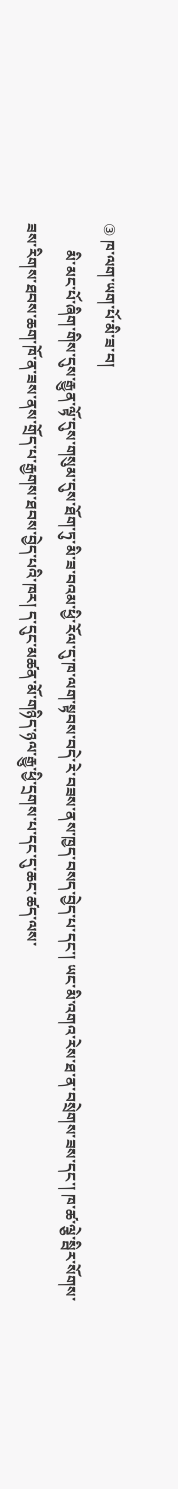③ ཁ་ལག་ཡག་པོ་མི་ཟ་བ།
       མི་མང་པོ་ཞིག་གིས་དུས་རྒྱུན་ལྟོ་དུས་གསུམ་དུས་ཐོག་ཏུ་མི་ཟ་བའམ་ཕྱི་རོལ་དུ་ཁ་ལག་སྟབས་བདེ་རེ་བཟས་ནས་ཁྱད་བསད་བྱེད་པ་དང་། ཡང་མི་འགའ་རེས་ཐ་ན་བསྲེགས་ཟས་དང་། ཁ་ཚ་ལྕེ་སྦིར་སོགས་ཟས་རིགས་ཐབས་ཆག་ཁོ་ན་ཟས་ནས་གྲོད་པ་རྒྱགས་ཐབས་བྱེད་པའི་ཁར། ད་དུང་མཚན་མོ་གཉིད་ཉལ་རྒྱུ་ཕྱི་དྲགས་པ་དང་དུ་ཆང་ཚད་ལས་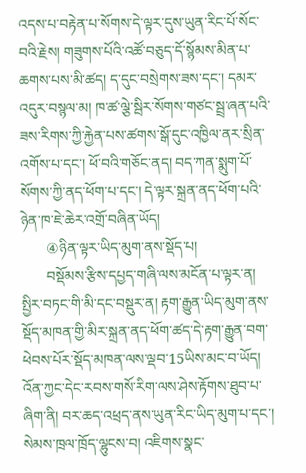འདས་པ་བརྟེན་པ་སོགས་དེ་ལྟར་དུས་ཡུན་རིང་པོ་སོང་བའི་རྗེས། གཟུགས་པོའི་འཚོ་བཅུད་དོ་སྙོམས་མིན་པ་ཆགས་པས་མི་ཚད། ད་དུང་བསྲེགས་ཟས་དང་། དམར་འདུར་བསྙལ་མ། ཁ་ཚ་ལྕེ་སྦིར་སོགས་གཙང་སྦྲ་ཞན་པའི་ཟས་རིགས་ཀྱི་རྐྱེན་པས་ཚགས་སྒོ་དུང་འཁྱིལ་ནར་སྲིན་འགོས་པ་དང་། ཕོ་བའི་གཅོང་ནད། བད་ཀན་སྨུག་པོ་སོགས་ཀྱི་ནད་ཕོག་པ་དང་། དེ་ལྟར་སྐྲན་ནད་ཕོག་པའི་ཉེན་ཁ་ཇེ་ཆེར་འགྲོ་བཞིན་ཡོད།
       ④ཉིན་ལྟར་ཡིད་མུག་ནས་སྡོད་པ།
       བསྡོམས་རྩིས་དཔྱད་གཞི་ལས་མངོན་པ་ལྟར་ན། སྤྱིར་བཏང་གི་མི་དང་བསྡུར་ན། རྟག་རྒྱུན་ཡིད་མུག་ནས་སྡོད་མཁན་གྱི་མིར་སྐྲན་ནད་ཕོག་ཚད་དེ་རྟག་རྒྱུན་བག་ཕེབས་པོར་སྡོད་མཁན་ལས་ལྡབ་15ཡིས་མང་བ་ཡོད། འོན་ཀྱང་དེང་རབས་གསོ་རིག་ལས་ཤེས་རྟོགས་ཐུབ་པ་ཞིག་ནི། བར་ཆད་འཕྲད་ནས་ཡུན་རིང་ཡིད་མུག་པ་དང་། སེམས་ཁྲལ་ཁྲོད་ལྷུངས་བ། འཇིགས་སྣང་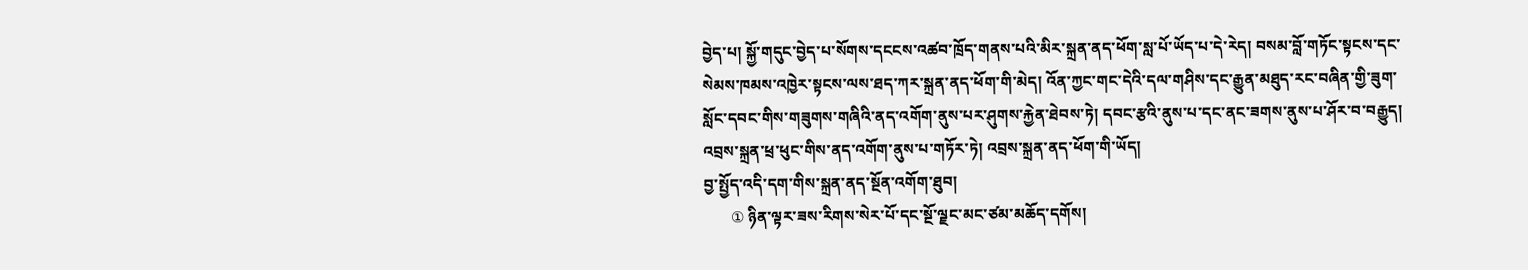བྱེད་པ། སྐྱོ་གདུང་བྱེད་པ་སོགས་དངངས་འཚབ་ཁྲོད་གནས་པའི་མིར་སྐྲན་ནད་ཕོག་སླ་པོ་ཡོད་པ་དེ་རེད། བསམ་བློ་གཏོང་སྟངས་དང་སེམས་ཁམས་འཁྱེར་སྟངས་ལས་ཐད་ཀར་སྐྲན་ནད་ཕོག་གི་མེད། འོན་ཀྱང་གང་དེའི་དལ་གཤིས་དང་རྒྱུན་མཐུད་རང་བཞིན་གྱི་ཟུག་སློང་དབང་གིས་གཟུགས་གཞིའི་ནད་འགོག་ནུས་པར་ཤུགས་རྐྱེན་ཐེབས་ཏེ། དབང་རྩའི་ནུས་པ་དང་ནང་ཟགས་ནུས་པ་ཤོར་བ་བརྒྱུད། འབྲས་སྐྲན་ཕྲ་ཕུང་གིས་ནད་འགོག་ནུས་པ་གཏོར་ཏེ། འབྲས་སྐྲན་ནད་ཕོག་གི་ཡོད།
བྱ་སྤྱོད་འདི་དག་གིས་སྐྲན་ནད་སྔོན་འགོག་ཐུབ།
       ① ཉིན་ལྟར་ཟས་རིགས་སེར་པོ་དང་སྔོ་ལྗང་མང་ཙམ་མཆོད་དགོས།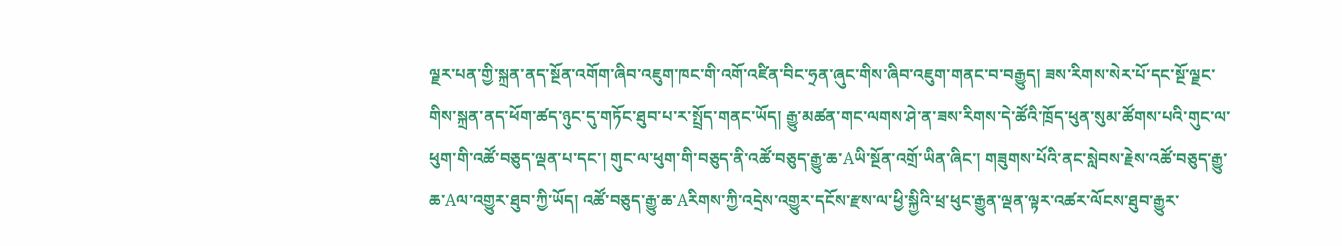ལྗར་པན་གྱི་སྐྲན་ནད་སྔོན་འགོག་ཞིབ་འཇུག་ཁང་གི་འགོ་འཛིན་བིང་ཧྲན་ཞུང་གིས་ཞིབ་འཇུག་གནང་བ་བརྒྱུད། ཟས་རིགས་སེར་པོ་དང་སྔོ་ལྗང་གིས་སྐྲན་ནད་ཕོག་ཚད་ཉུང་དུ་གཏོང་ཐུབ་པ་ར་སྤྲོད་གནང་ཡོད། རྒྱུ་མཚན་གང་ལགས་ཤེ་ན་ཟས་རིགས་དེ་ཚོའི་ཁྲོད་ཕུན་སུམ་ཚོགས་པའི་གུང་ལ་ཕུག་གི་འཚོ་བཅུད་ལྡན་པ་དང་། གུང་ལ་ཕུག་གི་བཅུད་ནི་འཚོ་བཅུད་རྒྱུ་ཆ་Aཡི་སྔོན་འགྲོ་ཡིན་ཞིང་། གཟུགས་པོའི་ནང་སླེབས་རྗེས་འཚོ་བཅུད་རྒྱུ་ཆ་Aལ་འགྱུར་ཐུབ་ཀྱི་ཡོད། འཚོ་བཅུད་རྒྱུ་ཆ་Aརིགས་ཀྱི་འདྲེས་འགྱུར་དངོས་རྫས་ལ་ཕྱི་སྐྱིའི་ཕྲ་ཕུང་རྒྱུན་ལྡན་ལྟར་འཚར་ལོངས་ཐུབ་རྒྱུར་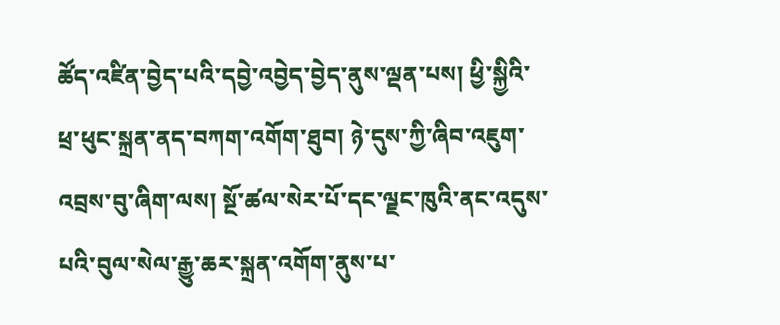ཚོད་འཛིན་བྱེད་པའི་དབྱེ་འབྱེད་བྱེད་ནུས་ལྡན་པས། ཕྱི་སྐྱིའི་ཕྲ་ཕུང་སྐྲན་ནད་བཀག་འགོག་ཐུབ། ཉེ་དུས་ཀྱི་ཞིབ་འཇུག་འབྲས་བུ་ཞིག་ལས། སྔོ་ཚལ་སེར་པོ་དང་ལྗང་ཁུའི་ནང་འདུས་པའི་བུལ་སེལ་རྒྱུ་ཆར་སྐྲན་འགོག་ནུས་པ་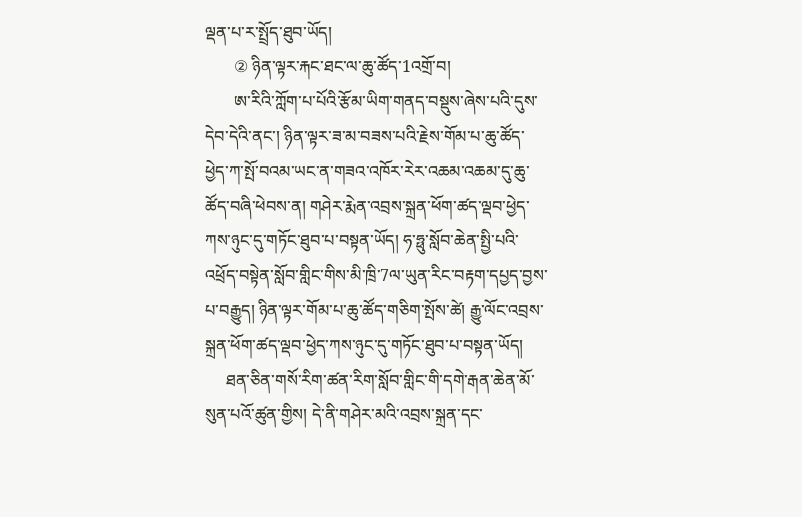ལྡན་པ་ར་སྤྲོད་ཐུབ་ཡོད།
       ② ཉིན་ལྟར་རྐང་ཐང་ལ་ཆུ་ཚོད་1འགྲོ་བ།
       ཨ་རིའི་ཀློག་པ་པོའི་རྩོམ་ཡིག་གནད་བསྡུས་ཞེས་པའི་དུས་དེབ་དེའི་ནང་། ཉིན་ལྟར་ཟ་མ་བཟས་པའི་རྗེས་གོམ་པ་ཆུ་ཚོད་ཕྱེད་ཀ་སྤོ་བའམ་ཡང་ན་གཟའ་འཁོར་རེར་འཆམ་འཆམ་དུ་ཆུ་ཚོད་བཞི་ཕེབས་ན། གཤེར་རྨེན་འབྲས་སྐྲན་ཕོག་ཚད་ལྡབ་ཕྱེད་ཀས་ཉུང་དུ་གཏོང་ཐུབ་པ་བསྟན་ཡོད། ཧ་ཧྥུ་སློབ་ཆེན་སྤྱི་པའི་འཕྲོད་བསྟེན་སློབ་གླིང་གིས་མི་ཁྲི་7ལ་ཡུན་རིང་བརྟག་དཔྱད་བྱས་པ་བརྒྱུད། ཉིན་ལྟར་གོམ་པ་ཆུ་ཚོད་གཅིག་སྤོས་ཚེ། རྒྱུ་ལོང་འབྲས་སྐྲན་ཕོག་ཚད་ལྡབ་ཕྱེད་ཀས་ཉུང་དུ་གཏོང་ཐུབ་པ་བསྟན་ཡོད།
     ཐན་ཅིན་གསོ་རིག་ཚན་རིག་སློབ་གླིང་གི་དགེ་རྒན་ཆེན་མོ་སུན་པའོ་ཚུན་གྱིས། དེ་ནི་གཤེར་མའི་འབྲས་སྐྲན་དང་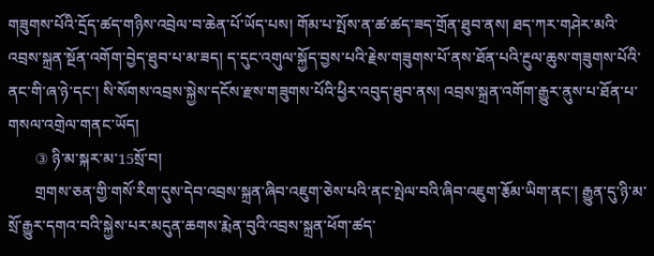གཟུགས་པོའི་དྲོད་ཚད་གཉིས་འབྲེལ་བ་ཆེན་པོ་ཡོད་པས། གོམ་པ་སྤོས་ན་ཚ་ཚད་ཟད་གྲོན་ཐུབ་ནས། ཐད་ཀར་གཤེར་མའི་འབྲས་སྐྲན་སྔོན་འགོག་བྱེད་ཐུབ་པ་མ་ཟད། ད་དུང་འགུལ་སྐྱོད་བྱས་པའི་རྗེས་གཟུགས་པོ་ནས་ཐོན་པའི་རྔུལ་ཆུས་གཟུགས་པོའི་ནང་གི་ཞ་ཉེ་དང་། སི་སོགས་འབྲས་སྐྱེས་དངོས་རྫས་གཟུགས་པོའི་ཕྱིར་འབུད་ཐུབ་ནས། འབྲས་སྐྲན་འགོག་རྒྱུར་ནུས་པ་ཐོན་པ་གསལ་འགྲེལ་གནང་ཡོད།
       ③ ཉི་མ་སྐར་མ་15སྲོ་བ།
       གྲགས་ཅན་གྱི་གསོ་རིག་དུས་དེབ་འབྲས་སྐྲན་ཞིབ་འཇུག་ཅེས་པའི་ནང་སྤེལ་བའི་ཞིབ་འཇུག་རྕོམ་ཡིག་ནང་། རྒྱུན་དུ་ཉི་མ་སྲོ་རྒྱུར་དགའ་བའི་སྐྱེས་པར་མདུན་ཆགས་རྨེན་བུའི་འབྲས་སྐྲན་ཕོག་ཚད་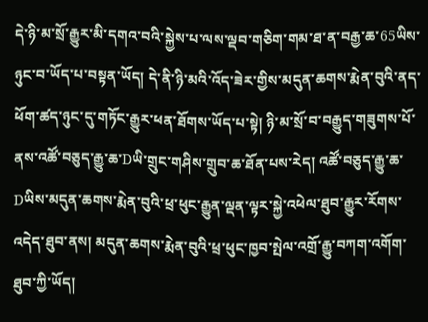དེ་ཉི་མ་སྲོ་རྒྱུར་མི་དགའ་བའི་སྐྱེས་པ་ལས་ལྡབ་གཅིག་གམ་ཐ་ན་བརྒྱ་ཆ་65ཡིས་ཉུང་བ་ཡོད་པ་བསྟན་ཡོད། དེ་ནི་ཉི་མའི་འོད་ཟེར་གྱིས་མདུན་ཆགས་རྨེན་བུའི་ནད་ཕོག་ཚད་ཉུང་དུ་གཏོང་རྒྱུར་ཕན་ཐོགས་ཡོད་པ་སྟེ། ཉི་མ་སྲོ་བ་བརྒྱུད་གཟུགས་པོ་ནས་འཚོ་བཅུད་རྒྱུ་ཆ་Dཡི་གྲུང་གཤིས་གྲུབ་ཆ་ཐོན་པས་རེད། འཚོ་བཅུད་རྒྱུ་ཆ་Dཡིས་མདུན་ཆགས་རྨེན་བུའི་ཕྲ་ཕུང་རྒྱུན་ལྡན་ལྟར་སྐྱེ་འཕེལ་ཐུབ་རྒྱུར་རོགས་འདེད་ཐུབ་ནས། མདུན་ཆགས་རྨེན་བུའི་ཕྲ་ཕུང་ཁྱབ་སྤེལ་འགྲོ་རྒྱུ་བཀག་འགོག་ཐུབ་ཀྱི་ཡོད།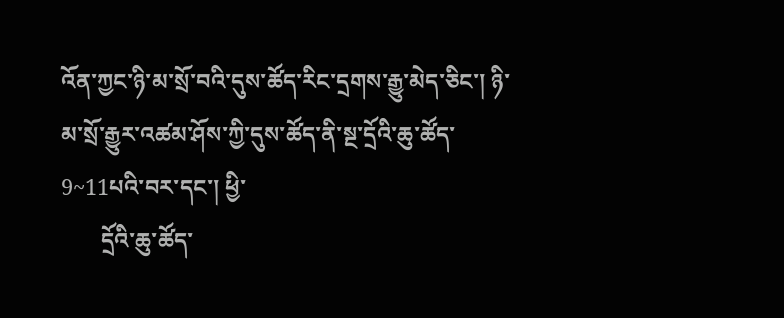འོན་ཀྱང་ཉི་མ་སྲོ་བའི་དུས་ཚོད་རིང་དྲགས་རྒྱུ་མེད་ཅིང་། ཉི་མ་སྲོ་རྒྱུར་འཚམ་ཤོས་ཀྱི་དུས་ཚོད་ནི་སྔ་དྲོའི་ཆུ་ཚོད་9~11པའི་བར་དང་། ཕྱི་
       དྲོའི་ཆུ་ཚོད་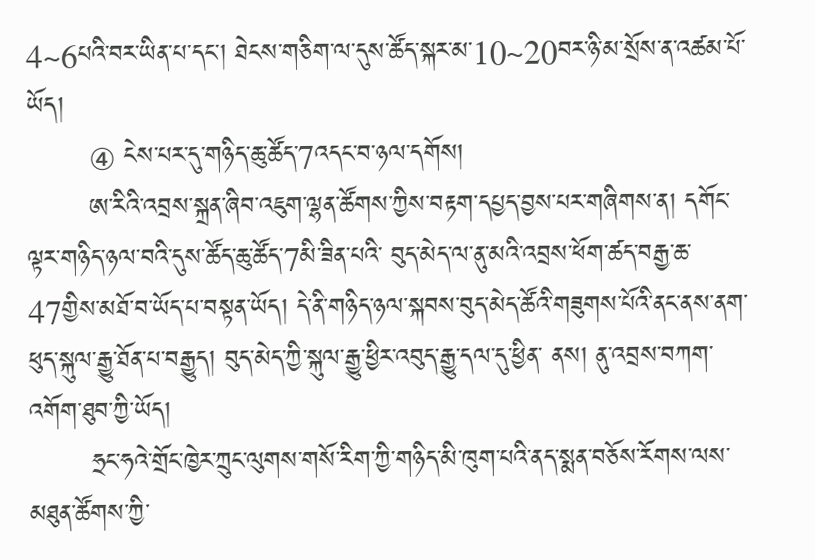4~6པའི་བར་ཡིན་པ་དང་། ཐེངས་གཅིག་ལ་དུས་ཚོད་སྐར་མ་10~20བར་ཉི་མ་སྲོས་ན་འཚམ་པོ་ཡོད།
       ④ ངེས་པར་དུ་གཉིད་ཆུ་ཚོད་7འདང་བ་ཉལ་དགོས།
       ཨ་རིའི་འབྲས་སྐྲན་ཞིབ་འཇུག་ལྷན་ཚོགས་ཀྱིས་བརྟག་དཔྱད་བྱས་པར་གཞིགས་ན། དགོང་ལྟར་གཉིད་ཉལ་བའི་དུས་ཚོད་ཆུ་ཚོད་7མི་ཟིན་པའི་ བུད་མེད་ལ་ནུ་མའི་འབྲས་ཕོག་ཚད་བརྒྱ་ཆ་47གྱིས་མཐོ་བ་ཡོད་པ་བསྟན་ཡོད། དེ་ནི་གཉིད་ཉལ་སྐབས་བུད་མེད་ཚོའི་གཟུགས་པོའི་ནང་ནས་ནག་ཕུད་སྐུལ་རྒྱུ་ཐོན་པ་བརྒྱུད། བུད་མེད་ཀྱི་སྐུལ་རྒྱུ་ཕྱིར་འབུད་རྒྱུ་དལ་དུ་ཕྱིན་ ནས། ནུ་འབྲས་བཀག་འགོག་ཐུབ་ཀྱི་ཡོད།
       ཧྲང་ཧའེ་གྲོང་ཁྱེར་ཀྲུང་ལུགས་གསོ་རིག་ཀྱི་གཉིད་མི་ཁུག་པའི་ནད་སྨན་བཅོས་རོགས་ལས་མཐུན་ཚོགས་ཀྱི་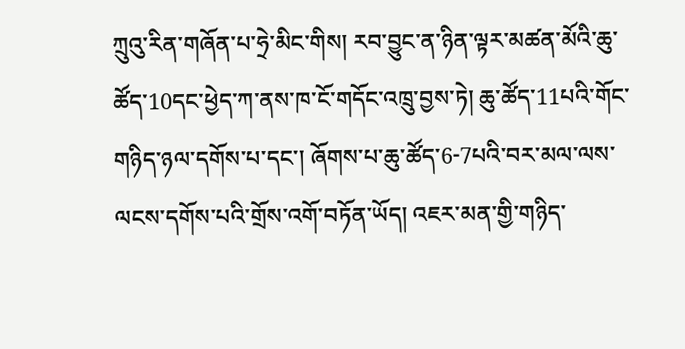ཀྲུའུ་རིན་གཞོན་པ་ཧྲེ་མིང་གིས། རབ་བྱུང་ན་ཉིན་ལྟར་མཚན་མོའི་ཆུ་ཚོད་10དང་ཕྱེད་ཀ་ནས་ཁ་ངོ་གདོང་འཁྲུ་བྱས་ཏེ། ཆུ་ཚོད་11པའི་གོང་གཉིད་ཉལ་དགོས་པ་དང་། ཞོགས་པ་ཆུ་ཚོད་6-7པའི་བར་མལ་ལས་ལངས་དགོས་པའི་གྲོས་འགོ་བཏོན་ཡོད། འཇར་མན་གྱི་གཉིད་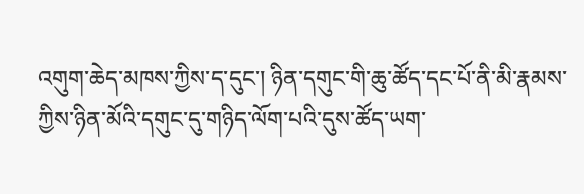འགུག་ཆེད་མཁས་ཀྱིས་ད་དུང་། ཉིན་དགུང་གི་ཆུ་ཚོད་དང་པོ་ནི་མི་རྣམས་ཀྱིས་ཉིན་མོའི་དགུང་དུ་གཉིད་ལོག་པའི་དུས་ཚོད་ཡག་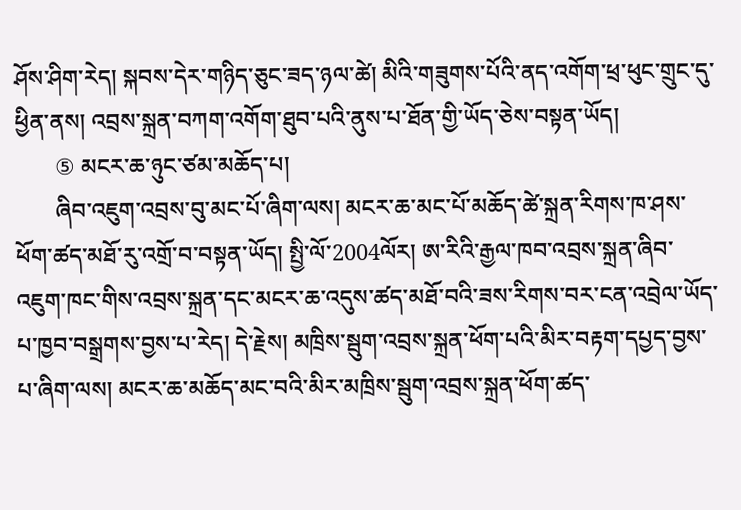ཤོས་ཤིག་རེད། སྐབས་དེར་གཉིད་ཅུང་ཟད་ཉལ་ཚེ། མིའི་གཟུགས་པོའི་ནད་འགོག་ཕྲ་ཕུང་གྲུང་དུ་ཕྱིན་ནས། འབྲས་སྐྲན་བཀག་འགོག་ཐུབ་པའི་ནུས་པ་ཐོན་གྱི་ཡོད་ཅེས་བསྟན་ཡོད།
       ⑤ མངར་ཆ་ཉུང་ཙམ་མཆོད་པ།
       ཞིབ་འཇུག་འབྲས་བུ་མང་པོ་ཞིག་ལས། མངར་ཆ་མང་པོ་མཆོད་ཚེ་སྐྲན་རིགས་ཁ་ཤས་ཕོག་ཚད་མཐོ་རུ་འགྲོ་བ་བསྟན་ཡོད། སྤྱི་ལོ་2004ལོར། ཨ་རིའི་རྒྱལ་ཁབ་འབྲས་སྐྲན་ཞིབ་འཇུག་ཁང་གིས་འབྲས་སྐྲན་དང་མངར་ཆ་འདུས་ཚད་མཐོ་བའི་ཟས་རིགས་བར་ངན་འབྲེལ་ཡོད་པ་ཁྱབ་བསྒྲགས་བྱས་པ་རེད། དེ་རྗེས། མཁྲིས་སྦུག་འབྲས་སྐྲན་ཕོག་པའི་མིར་བརྟག་དཔྱད་བྱས་པ་ཞིག་ལས། མངར་ཆ་མཆོད་མང་བའི་མིར་མཁྲིས་སྦུག་འབྲས་སྐྲན་ཕོག་ཚད་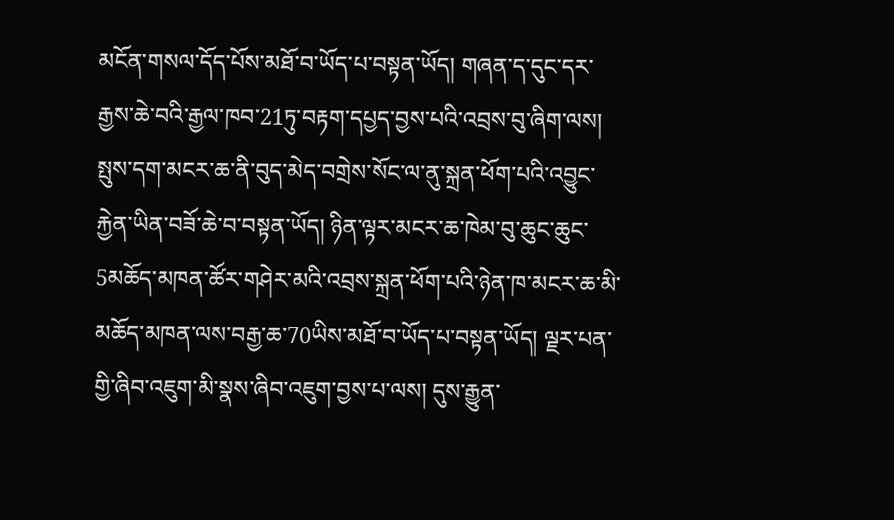མངོན་གསལ་དོད་པོས་མཐོ་བ་ཡོད་པ་བསྟན་ཡོད། གཞན་ད་དུང་དར་རྒྱས་ཆེ་བའི་རྒྱལ་ཁབ་21ཏུ་བརྟག་དཔྱད་བྱས་པའི་འབྲས་བུ་ཞིག་ལས། སྤུས་དག་མངར་ཆ་ནི་བུད་མེད་བགྲེས་སོང་ལ་ནུ་སྐྲན་ཕོག་པའི་འབྱུང་རྐྱེན་ཡིན་བཟོ་ཆེ་བ་བསྟན་ཡོད། ཉིན་ལྟར་མངར་ཆ་ཁེམ་བུ་ཆུང་ཆུང་5མཆོད་མཁན་ཚོར་གཤེར་མའི་འབྲས་སྐྲན་ཕོག་པའི་ཉེན་ཁ་མངར་ཆ་མི་མཆོད་མཁན་ལས་བརྒྱ་ཆ་70ཡིས་མཐོ་བ་ཡོད་པ་བསྟན་ཡོད། ལྗར་པན་གྱི་ཞིབ་འཇུག་མི་སྣས་ཞིབ་འཇུག་བྱས་པ་ལས། དུས་རྒྱུན་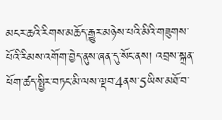མངར་ཆའི་རིགས་མཆོད་རྒྱུར་མཉེས་པའི་མིའི་གཟུགས་པོའི་རིམས་འགོག་བྱེད་ནུས་ཞན་དུ་སོང་ནས། འབྲས་སྐྲན་ཕོག་ཚད་སྤྱིར་བཏང་མི་ལས་ལྡབ་4ནས་5ཡིས་མཐོ་བ་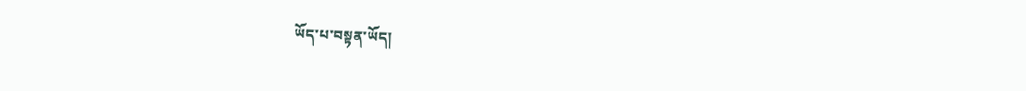ཡོད་པ་བསྟན་ཡོད།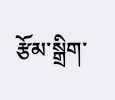རྩོམ་སྒྲིག་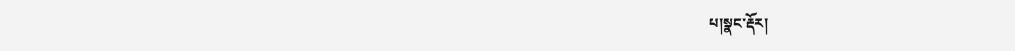པ།སྣང་རྡོར།